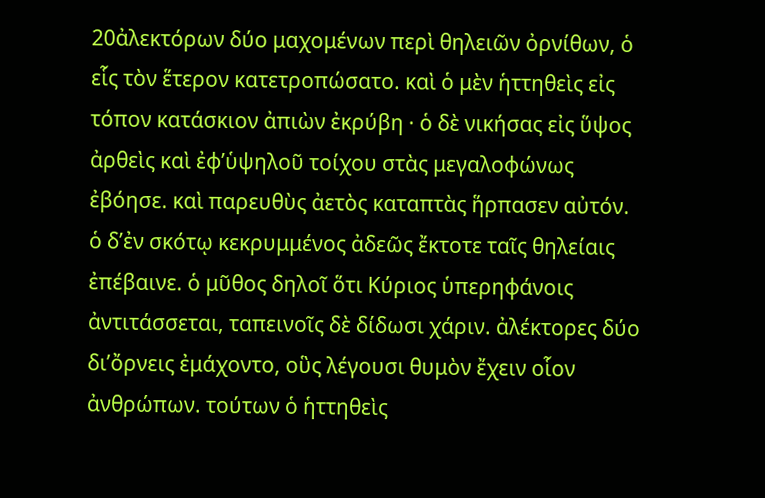20ἀλεκτόρων δύο μαχομένων περὶ θηλειῶν ὀρνίθων, ὁ εἷς τὸν ἕτερον κατετροπώσατο. καὶ ὁ μὲν ἡττηθεὶς εἰς τόπον κατάσκιον ἀπιὼν ἐκρύβη · ὁ δὲ νικήσας εἰς ὕψος ἀρθεὶς καὶ ἐφ’ὑψηλοῦ τοίχου στὰς μεγαλοφώνως ἐβόησε. καὶ παρευθὺς ἀετὸς καταπτὰς ἥρπασεν αὐτόν. ὁ δ’ἐν σκότῳ κεκρυμμένος ἀδεῶς ἔκτοτε ταῖς θηλείαις ἐπέβαινε. ὁ μῦθος δηλοῖ ὅτι Κύριος ὑπερηφάνοις ἀντιτάσσεται, ταπεινοῖς δὲ δίδωσι χάριν. ἀλέκτορες δύο δι’ὄρνεις ἐμάχοντο, οὓς λέγουσι θυμὸν ἔχειν οἷον ἀνθρώπων. τούτων ὁ ἡττηθεὶς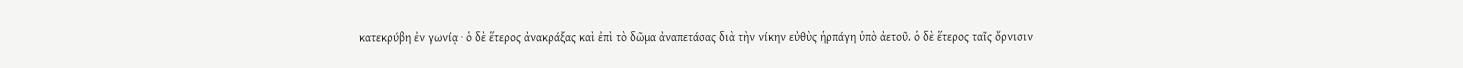κατεκρύβη ἐν γωνίᾳ · ὁ δὲ ἕτερος ἀνακράξας καὶ ἐπὶ τὸ δῶμα ἀναπετάσας διὰ τὴν νίκην εὐθὺς ἡρπάγη ὑπὸ ἀετοῦ. ὁ δὲ ἕτερος ταῖς ὄρνισιν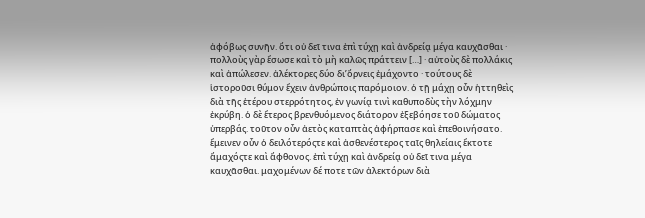ἀφόβως συνῆν. ὅτι οὐ δεῖ τινα ἐπὶ τύχῃ καὶ ἀνδρείᾳ μέγα καυχᾶσθαι · πολλοὺς γὰρ ἔσωσε καὶ τὸ μὴ καλῶς πράττειν […] · αὐτοὺς δὲ πολλάκις καὶ ἀπώλεσεν. ἀλέκτορες δύο δι’ὄρνεις ἐμάχοντο · τούτους δὲ ἱστοροῦσι θύμον ἔχειν ἀνθρώποις παρόμοιον. ὁ τῇ μάχῃ οὖν ἡττηθεὶς διὰ τῆς ἑτέρου στερρότητος, ἐν γωνίᾳ τινὶ καθυποδὺς τὴν λόχμην ἐκρύβη. ὁ δὲ ἕτερος βρενθυόμενος διάτορον ἐξεβόησε τοῦ δώματος ὑπερβάς. τοῦτον οὖν ἀετὸς καταπτὰς ἀφήρπασε καὶ ἐπεθοινήσατο. ἔμεινεν οὖν ὁ δειλότερόςτε καὶ ἀσθενέστερος ταῖς θηλείαις ἔκτοτε ἄμαχόςτε καὶ ἄφθονος. ἐπὶ τύχῃ καὶ ἀνδρείᾳ οὐ δεῖ τινα μέγα καυχᾶσθαι. μαχομένων δέ ποτε τῶν ἀλεκτόρων διὰ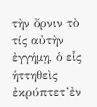τὴν ὄρνιν τὸ τίς αὐτὴν ἐγγήμῃ, ὁ εἷς ἡττηθεὶς ἐκρύπτετ’ἐν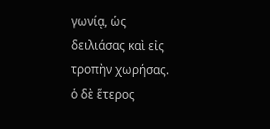γωνίᾳ, ὡς δειλιάσας καὶ εἰς τροπὴν χωρήσας. ὁ δὲ ἕτερος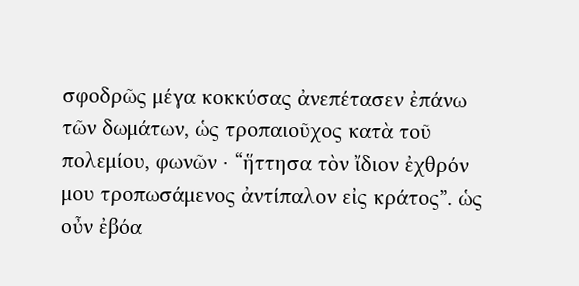σφοδρῶς μέγα κοκκύσας ἀνεπέτασεν ἐπάνω τῶν δωμάτων, ὡς τροπαιοῦχος κατὰ τοῦ πολεμίου, φωνῶν · “ἥττησα τὸν ἴδιον ἐχθρόν μου τροπωσάμενος ἀντίπαλον εἰς κράτος”. ὡς οὖν ἐβόα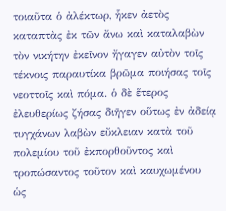τοιαῦτα ὁ ἀλέκτωρ, ἧκεν ἀετὸς καταπτὰς ἐκ τῶν ἄνω καὶ καταλαβὼν τὸν νικήτην ἐκεῖνον ἤγαγεν αὐτὸν τοῖς τέκνοις παραυτίκα βρῶμα ποιήσας τοῖς νεοττοῖς καὶ πόμα. ὁ δὲ ἕτερος ἐλευθερίως ζήσας διῆγεν οὕτως ἐν ἀδείᾳ τυγχάνων λαβὼν εὔκλειαν κατὰ τοῦ πολεμίου τοῦ ἐκπορθοῦντος καὶ τροπώσαντος τοῦτον καὶ καυχωμένου ὡς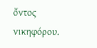ὄντος νικηφόρου.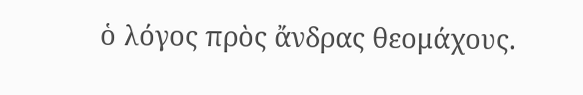ὁ λόγος πρὸς ἄνδρας θεομάχους.